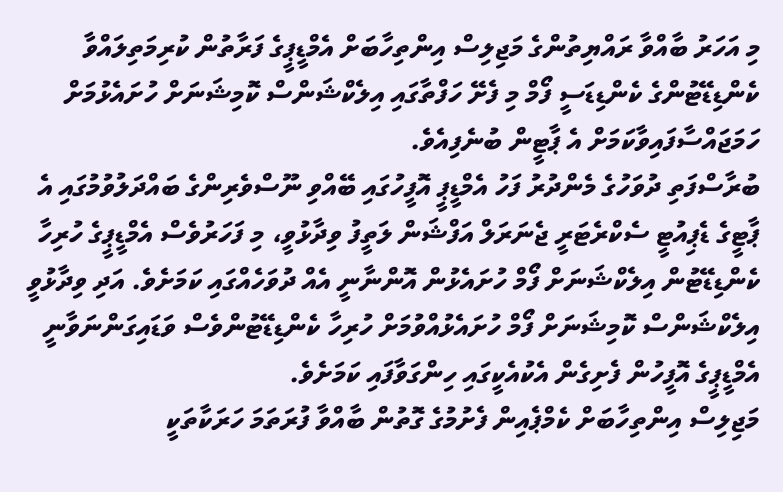މި އަހަރު ބާއްވާ ރައްޔިތުންގެ މަޖިލިސް އިންތިހާބަށް އެމްޑީޕީގެ ފަރާތުން ކުރިމަތިލައްވާ ކެންޑިޑޭޓުންގެ ކެންޑިޑަސީ ފޯމް މި ފެށޭ ހަފްތާގައި އިލެކްޝަންސް ކޮމިޝަނަށް ހުށައެޅުމަށް ހަމަޖައްސާފައިވާކަމަށް އެ ޕާޓީން ބުނެފިއެވެ.
ބުރާސްފަތި ދުވަހުގެ މެންދުރު ފަހު އެމްޑީޕީ އޮފީހުގައި ބޭއްވި ނޫސްވެރިންގެ ބައްދަލުވުމުގައި އެ ޕާޓީގެ ޑެޕިއުޓީ ސެކްރެޓަރީ ޖެނަރަލް އަފްޝަން ލަތީފު ވިދާޅުވީ، މި ފަހަރުވެސް އެމްޑީޕީގެ ހުރިހާ ކެންޑިޑޭޓުން އިލެކްޝަނަށް ފޯމް ހުށައެޅުން އޮންނާނީ އެއް ދުވަހެއްގައި ކަމަށެވެ. އަދި ވިދާޅުވީ އިލެކްޝަންސް ކޮމިޝަނަށް ފޯމް ހުށައެޅުއްވުމަށް ހުރިހާ ކެންޑިޑޭޓުންވެސް ވަޑައިގަންނަވާނީ އެމްޑީޕީގެ އޮފީހުން ފެށިގެން އެކުއެކީގައި ހިންގަވާފައި ކަމަށެވެ.
މަޖިލިސް އިންތިހާބަށް ކެމްޕެއިން ފެށުމުގެ ގޮތުން ބާއްވާ ފުރަތަމަ ހަރަކާތަކީ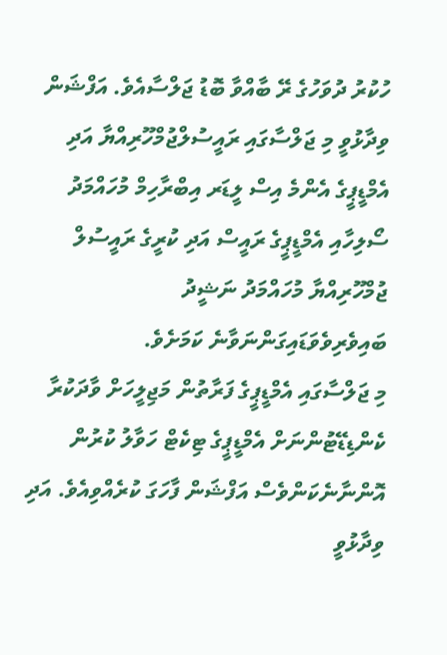ހުކުރު ދުވަހުގެ ރޭ ބާއްވާ ބޮޑު ޖަލްސާއެވެ. އަފްޝަން ވިދާޅުވީ މި ޖަލްސާގައި ރައީސުލްޖުމްހޫރިއްޔާ އަދި އެމްޑީޕީގެ އެންމެ އިސް ލީޑަރ އިބްރާހިމް މުހައްމަދު ސޯލިހާއި އެމްޑީޕީގެ ރައީސް އަދި ކުރީގެ ރައީސުލް ޖުމްހޫރިއްޔާ މުހައްމަދު ނަޝީދު ބައިވެރިވެވަޑައިގަންނަވާނެ ކަމަށެވެ.
މި ޖަލްސާގައި އެމްޑީޕީގެ ފަރާތުން މަޖިލީހަށް ވާދަކުރާ ކެންޑިޑޭޓުންނަށް އެމްޑީޕީގެ ޓިކެޓް ހަވާލު ކުރުން އޮންނާނެކަންވެސް އަފްޝަން ފާހަގަ ކުރެއްވިއެވެ. އަދި ވިދާޅުވީ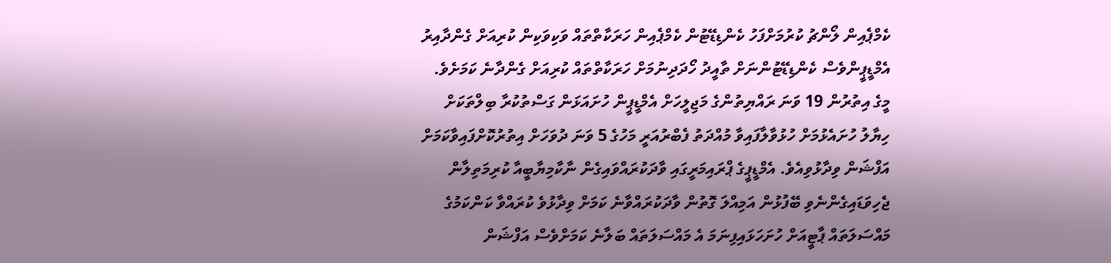ކެމްޕެއިން ލޯންޗު ކުރުމަށްފަހު ކެންޑިޑޭޓުން ކެމްޕެއިން ހަރަކާތްތައް ވަކިވަކިން ކުރިއަށް ގެންދާއިރު އެމްޑީޕީންވެސް ކެންޑިޑޭޓުންނަށް ތާއީދު ހޯދަދިނުމަށް ހަރަކާތްތައް ކުރިއަށް ގެންދާނެ ކަމަށެވެ.
މީގެ އިތުރުން 19 ވަނަ ރައްޔިތުންގެ މަޖިލީހަށް އެމްޑީޕީން ހުށައަޅަން ގަސްތުކުރާ ބިލްތަކަށް ހިޔާލު ހުށައެޅުމަށް ހުޅުވާލާފައިވާ މުއްދަތު ފެބްރުއަރީ މަހުގެ 5 ވަނަ ދުވަހަށް އިތުރުކޮށްފައިވާކަމަށް އަފްޝަން ވިދާޅުވިއެވެ. އެމްޑީޕީގެ ޕްރައިމަރީގައި ވާދަކުރައްވައިގެން ނާކާމިޔާބީއާ ކުރިމަތިލާން ޖެހިވަޑައިގެންނެވި ބޭފުޅުން އަމިއްލަ ގޮތުން ވާދަކުރައްވާނެ ކަމަށް ވިދާޅުވެ ކުރައްވާ ކަންކަމުގެ މައްސަލަތައް ޕާޓީއަށް ހުށަހަޅައިފިނަމަ އެ މައްސަލަތައް ބަލާނެ ކަމަށްވެސް އަފްޝަން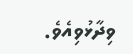ވިދާޅުވިއެވެ.